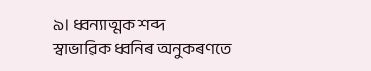৯। ধ্বন্যাত্মক শব্দ
স্বাভাৱিক ধ্বনিৰ অনুকৰণতে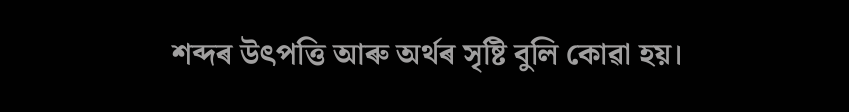শব্দৰ উৎপত্তি আৰু অৰ্থৰ সৃষ্টি বুলি কোৱা হয়।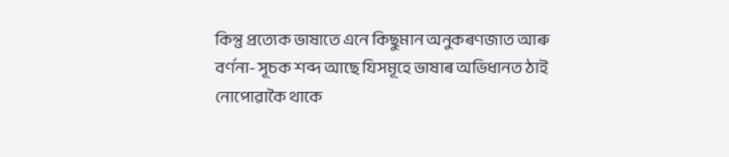কিন্তু প্ৰত্যেক ভাষাতে এনে কিছুমান অনুকৰণজাত আৰু বৰ্ণনা- সূচক শব্দ আছে যিসমূহে ভাষাৰ অভিধানত ঠাই নোপোৱাকৈ থাকে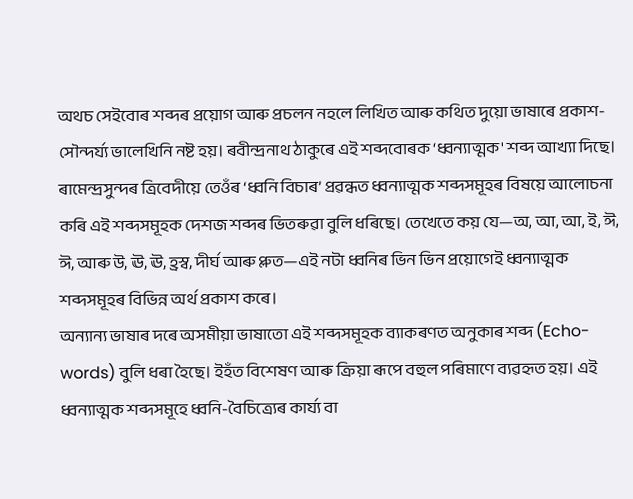অথচ সেইবোৰ শব্দৰ প্ৰয়োগ আৰু প্ৰচলন নহলে লিখিত আৰু কথিত দুয়ো ভাষাৰে প্ৰকাশ-সৌন্দৰ্য্য ভালেখিনি নষ্ট হয়। ৰবীন্দ্ৰনাথ ঠাকুৰে এই শব্দবোৰক ‘ধ্বন্যাত্মক' শব্দ আখ্যা দিছে। ৰামেন্দ্ৰসুন্দৰ ত্ৰিবেদীয়ে তেওঁৰ ‘ধ্বনি বিচাৰ’ প্ৰৱন্ধত ধ্বন্যাত্মক শব্দসমূহৰ বিষয়ে আলোচনা কৰি এই শব্দসমূহক দেশজ শব্দৰ ভিতৰুৱা বুলি ধৰিছে। তেখেতে কয় যে—অ, আ, আ, ই, ঈ, ঈ, আৰু উ, ঊ, ঊ, হ্ৰস্ব, দীৰ্ঘ আৰু প্লুত—এই নটা ধ্বনিৰ ভিন ভিন প্ৰয়োগেই ধ্বন্যাত্মক শব্দসমূহৰ বিভিন্ন অৰ্থ প্ৰকাশ কৰে।
অন্যান্য ভাষাৰ দৰে অসমীয়া ভাষাতো এই শব্দসমূহক ব্যাকৰণত অনুকাৰ শব্দ (Echo-words) বুলি ধৰা হৈছে। ইহঁত বিশেষণ আৰু ক্ৰিয়া ৰূপে বহুল পৰিমাণে ব্যৱহৃত হয়। এই ধ্বন্যাত্মক শব্দসমূহে ধ্বনি-বৈচিত্ৰ্যেৰ কাৰ্য্য বা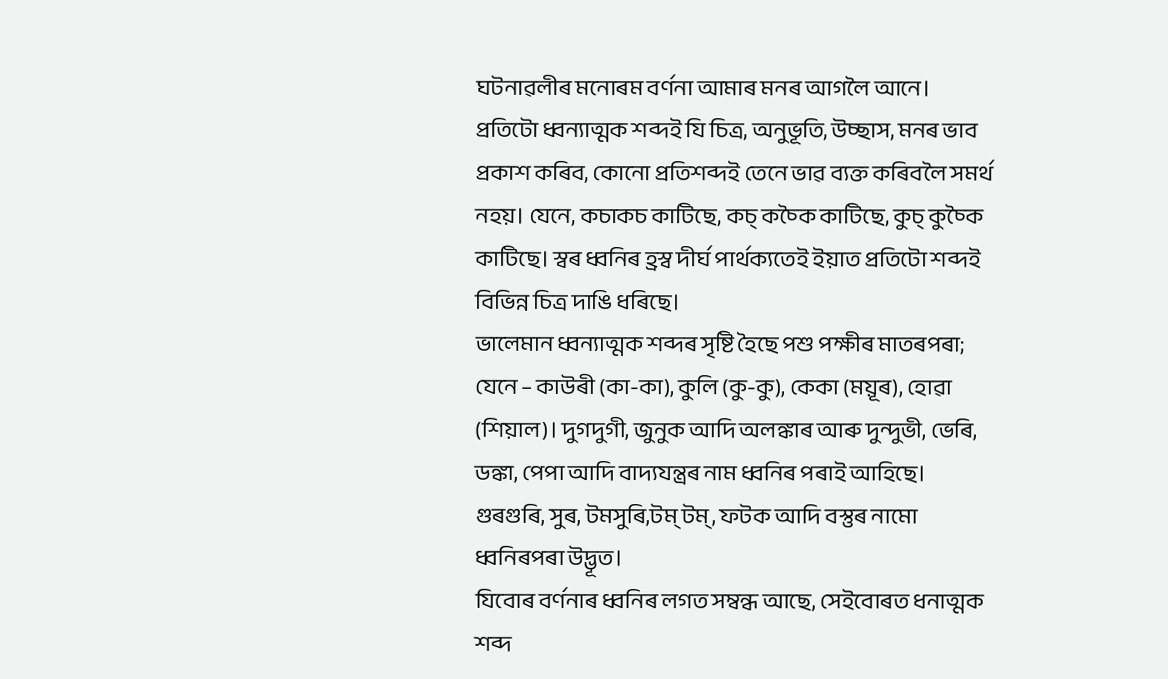ঘটনাৱলীৰ মনোৰম বৰ্ণনা আমাৰ মনৰ আগলৈ আনে। প্ৰতিটো ধ্বন্যাত্মক শব্দই যি চিত্ৰ, অনুভূতি, উচ্ছাস, মনৰ ভাব প্ৰকাশ কৰিব, কোনো প্ৰতিশব্দই তেনে ভাৱ ব্যক্ত কৰিবলৈ সমৰ্থ নহয়। যেনে, কচাকচ কাটিছে, কচ্ কচ্কৈ কাটিছে, কুচ্ কুচ্কৈ কাটিছে। স্বৰ ধ্বনিৰ হ্ৰস্ব দীৰ্ঘ পাৰ্থক্যতেই ইয়াত প্ৰতিটো শব্দই বিভিন্ন চিত্ৰ দাঙি ধৰিছে।
ভালেমান ধ্বন্যাত্মক শব্দৰ সৃষ্টি হৈছে পশু পক্ষীৰ মাতৰপৰা; যেনে – কাউৰী (কা-কা), কুলি (কু-কু), কেকা (ময়ূৰ), হোৱা (শিয়াল)। দুগদুগী, জুনুক আদি অলঙ্কাৰ আৰু দুন্দুভী, ভেৰি, ডঙ্কা, পেপা আদি বাদ্যযন্ত্ৰৰ নাম ধ্বনিৰ পৰাই আহিছে। গুৰগুৰি, সুৰ, টমসুৰি,টম্ টম্, ফটক আদি বস্তুৰ নামো ধ্বনিৰপৰা উদ্ভূত।
যিবোৰ বৰ্ণনাৰ ধ্বনিৰ লগত সম্বন্ধ আছে, সেইবোৰত ধনাত্মক শব্দ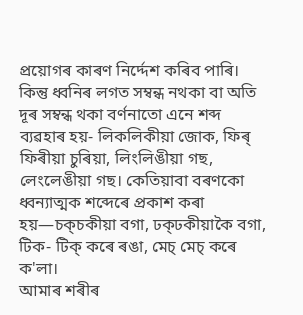প্ৰয়োগৰ কাৰণ নিৰ্দ্দেশ কৰিব পাৰি। কিন্তু ধ্বনিৰ লগত সম্বন্ধ নথকা বা অতি দূৰ সম্বন্ধ থকা বৰ্ণনাতো এনে শব্দ ব্যৱহাৰ হয়- লিকলিকীয়া জোক, ফিৰ্ ফিৰীয়া চুৰিয়া, লিংলিঙীয়া গছ, লেংলেঙীয়া গছ। কেতিয়াবা বৰণকো ধ্বন্যাত্মক শব্দেৰে প্ৰকাশ কৰা হয়—চক্চকীয়া বগা, ঢক্ঢকীয়াকৈ বগা, টিক- টিক্ কৰে ৰঙা, মেচ্ মেচ্ কৰে ক'লা।
আমাৰ শৰীৰ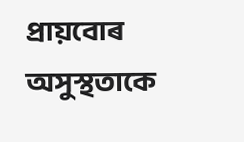প্ৰায়বোৰ অসুস্থতাকে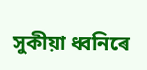সুকীয়া ধ্বনিৰে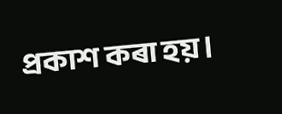প্ৰকাশ কৰা হয়।